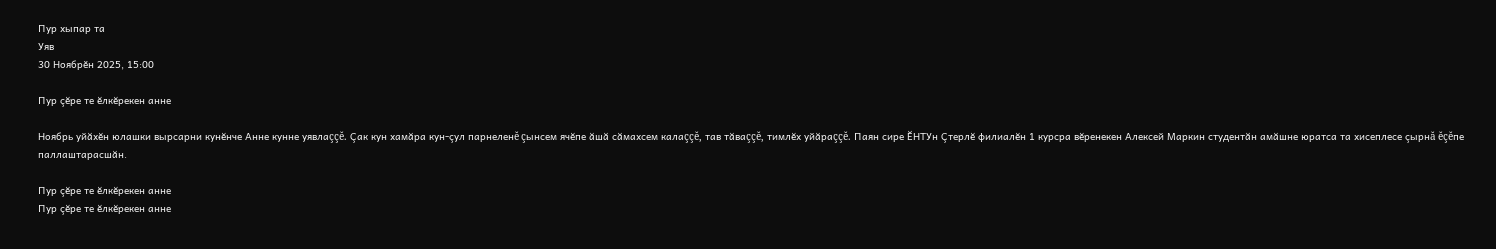Пур хыпар та
Уяв
30 Ноябрӗн 2025, 15:00

Пур çĕре те ĕлкĕрекен анне

Ноябрь уйăхĕн юлашки вырсарни кунĕнче Анне кунне уявлаççĕ. Çак кун хамăра кун-çул парнеленĕ çынсем ячĕпе ăшă сăмахсем калаççĕ, тав тăваççĕ, тимлĕх уйăраççĕ. Паян сире ĔНТУн Çтерлĕ филиалĕн 1 курсра вĕренекен Алексей Маркин студентăн амăшне юратса та хисеплесе çырнă ĕçĕпе паллаштарасшăн.

Пур çĕре те ĕлкĕрекен анне
Пур çĕре те ĕлкĕрекен анне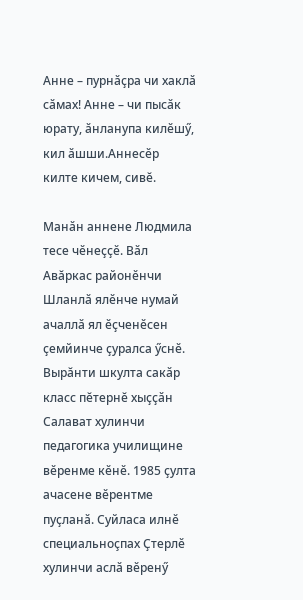Анне – пурнӑҫра чи хаклӑ сӑмах! Анне – чи пысӑк юрату, ӑнланупа килӗшӳ, кил ӑшши.Аннесӗр килте кичем, сивĕ.

Манӑн аннене Людмила тесе чӗнеҫҫӗ. Вӑл Авăркас районӗнчи Шланлӑ ялӗнче нумай ачаллӑ ял ӗҫченӗсен ҫемйинче ҫуралса ӳснӗ. Вырăнти шкулта сакӑр класс пĕтернĕ хыҫҫӑн Салават хулинчи педагогика училищине вӗренме кӗнӗ. 1985 ҫулта ачасене вӗрентме пуҫланӑ. Суйласа илнӗ специальноçпах Ҫтерлӗ хулинчи аслӑ вӗренӳ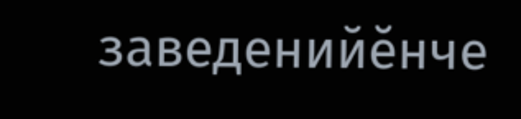заведенийĕнче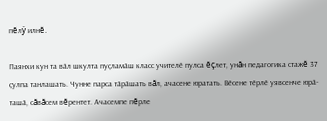пĕлÿ илнĕ.

Паянхи кун та вӑл шкулта пуҫламӑш класс учителӗ пулса ĕçлет, унăн педагогика стажĕ 37 ҫулпа танлашать. Чунне парса тӑрӑшать вăл, ачасене юратать. Вӗсене тӗрлӗ уявсенче юрӑ-ташӑ, сăвăсем вĕрентет. Ачасемпе пĕрле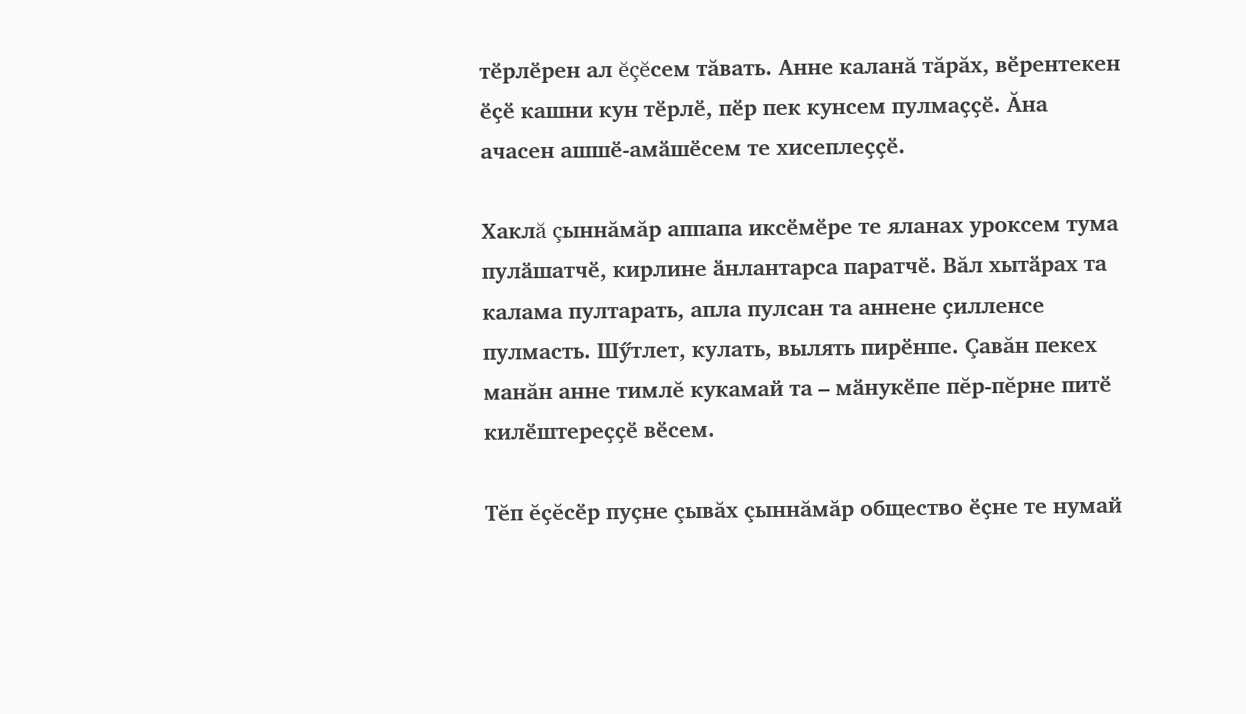тӗрлӗрен ал ĕçĕсем тăвать. Анне каланă тăрăх, вӗрентекен ӗҫӗ кашни кун тӗрлӗ, пӗр пек кунсем пулмаҫҫӗ. Ăна ачасен ашшӗ-амӑшӗсем те хисеплеҫҫӗ.

Хаклă çыннăмăр аппапа иксӗмӗре те яланах уроксем тума пулӑшатчӗ, кирлине ӑнлантарса паратчӗ. Вăл хытӑрах та калама пултарать, апла пулсан та аннене ҫилленсе пулмасть. Шӳтлет, кулать, вылять пирӗнпе. Çавăн пекех манăн анне тимлĕ кукамай та – мӑнукӗпе пĕр-пĕрне питӗ килӗштереҫҫӗ вӗсем.

Тĕп ĕҫĕсӗр пуҫне çывăх çыннăмăр общество ӗҫне те нумай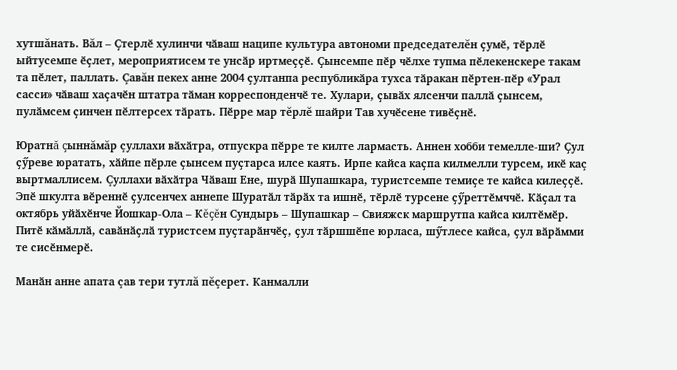хутшăнать. Вăл – Ҫтерлӗ хулинчи чӑваш наципе культура автономи председателĕн ҫумӗ, тӗрлӗ ыйтусемпе ӗҫлет, мероприятисем те унсӑр иртмеҫҫӗ. Ҫынсемпе пӗр чӗлхе тупма пӗлекенскере такам та пӗлет, паллать. Çавăн пекех анне 2004 ҫултанпа республикӑра тухса тӑракан пӗртен-пӗр «Урал сасси» чӑваш хаҫачӗн штатра тӑман корреспонденчӗ те. Хулари, ҫывӑх ялсенчи паллӑ ҫынсем, пулӑмсем ҫинчен пӗлтерсех тӑрать. Пӗрре мар тĕрлĕ шайри Тав хучӗсене тивӗҫнӗ.

Юратнă çыннăмăр çуллахи вӑхӑтра, отпускра пӗрре те килте лармасть. Аннен хобби темелле-ши? Ҫул ҫӳреве юратать, хӑйпе пӗрле ҫынсем пуҫтарса илсе каять. Ирпе кайса каҫпа килмелли турсем, икӗ каç выртмаллисем. Çуллахи вӑхӑтра Чӑваш Ене, шурӑ Шупашкара, туристсемпе темиҫе те кайса килеҫҫӗ. Эпӗ шкулта вӗреннӗ ҫулсенчех аннепе Шуратӑл тӑрӑх та ишнӗ, тӗрлӗ турсене ҫӳреттӗмччӗ. Кӑҫал та октябрь уйӑхӗнче Йошкар-Ола – Кĕçĕн Сундырь – Шупашкар – Свияжск маршрутпа кайса килтӗмӗр. Питӗ кӑмӑллӑ, савӑнӑҫлӑ туристсем пуҫтарӑнчӗҫ, ҫул тӑршшӗпе юрласа, шӳтлесе кайса, ҫул вӑрӑмми те сисӗнмерӗ.

Манӑн анне апата çав тери тутлă пĕçерет. Канмалли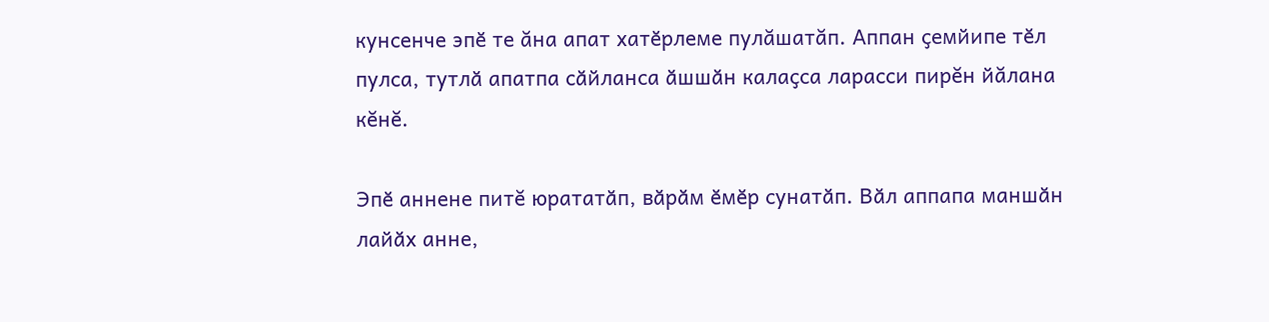кунсенче эпӗ те ăна апат хатӗрлеме пулăшатăп. Аппан ҫемйипе тӗл пулса, тутлӑ апатпа сӑйланса ӑшшӑн калаҫса ларасси пирĕн йăлана кĕнĕ.

Эпӗ аннене питĕ юрататӑп, вӑрӑм ӗмӗр сунатӑп. Вӑл аппапа маншӑн лайӑх анне,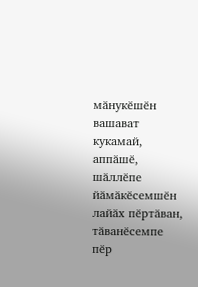мӑнукӗшӗн вашават кукамай, аппӑшӗ, шӑллӗпе йӑмӑкӗсемшӗн лайӑх пӗртӑван, тӑванӗсемпе пӗр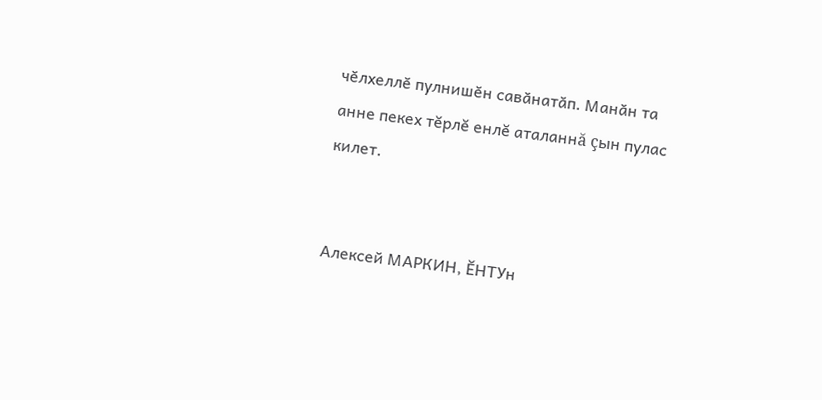чӗлхеллӗ пулнишӗн савӑнатӑп. Манӑн та анне пекех тĕрлĕ енлĕ аталаннă çын пулас килет.


Алексей МАРКИН, ĔНТУн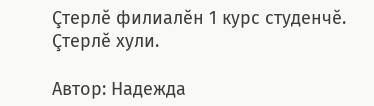Çтерлĕ филиалĕн 1 курс студенчĕ.
Çтерлĕ хули.

Автор: Надежда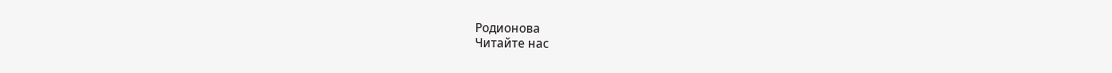Родионова
Читайте нас